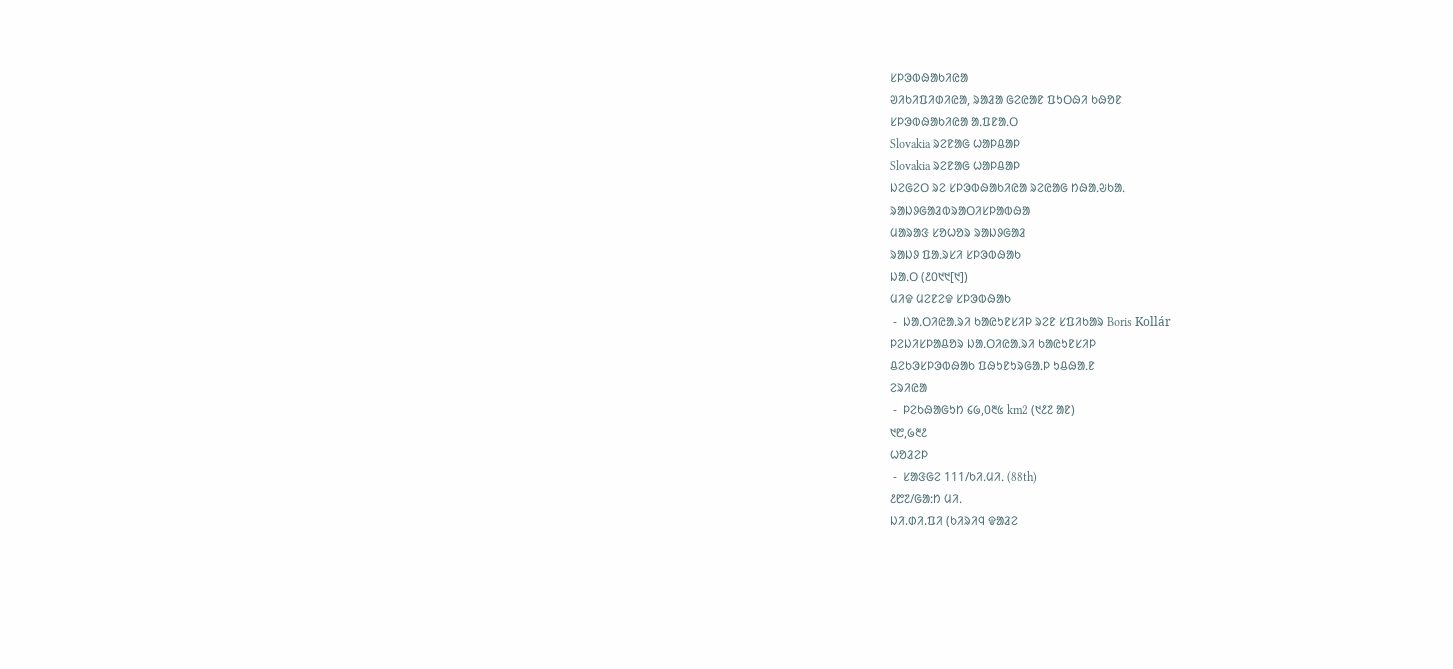ᱥᱞᱳᱵᱷᱟᱠᱤᱭᱟ
ᱣᱤᱠᱤᱯᱤᱰᱤᱭᱟ, ᱨᱟᱲᱟ ᱜᱮᱭᱟᱱ ᱯᱩᱛᱷᱤ ᱠᱷᱚᱱ
ᱥᱞᱳᱵᱷᱟᱠᱤᱭᱟ ᱟᱹᱯᱱᱟᱹᱛ
Slovakia ᱨᱮᱱᱟᱜ ᱦᱟᱞᱪᱟᱞ
Slovakia ᱨᱮᱱᱟᱜ ᱦᱟᱞᱪᱟᱞ
ᱡᱮᱜᱮᱛ ᱨᱮ ᱥᱞᱳᱵᱷᱟᱠᱤᱭᱟ ᱨᱮᱭᱟᱜ ᱴᱷᱟᱹᱶᱠᱟᱹ
ᱨᱟᱡᱽᱜᱟᱲᱵᱨᱟᱛᱤᱥᱞᱟᱵᱷᱟ
ᱢᱟᱨᱟᱝ ᱥᱚᱦᱚᱨ ᱨᱟᱡᱽᱜᱟᱲ
ᱨᱟᱡᱽ ᱯᱟᱹᱨᱥᱤ ᱥᱞᱳᱵᱷᱟᱠ
ᱡᱟᱹᱛ (᱒᱐᱑᱑[᱑])
ᱢᱤᱫ ᱢᱮᱱᱮᱫ ᱥᱞᱳᱵᱷᱟᱠ
 -  ᱡᱟᱹᱛᱤᱭᱟᱹᱨᱤ ᱠᱟᱭᱩᱱᱥᱤᱞ ᱨᱮᱱ ᱥᱯᱤᱠᱟᱨ Boris Kollár
ᱞᱮᱡᱤᱥᱞᱟᱪᱚᱨ ᱡᱟᱹᱛᱤᱭᱟᱹᱨᱤ ᱠᱟᱭᱩᱱᱥᱤᱞ
ᱪᱮᱠᱳᱥᱞᱳᱵᱷᱟᱠ ᱯᱷᱩᱱᱩᱨᱜᱟᱹᱞ ᱩᱪᱷᱟᱹᱱ
ᱮᱨᱤᱭᱟ
 -  ᱞᱮᱠᱷᱟᱜᱩᱴ ᱔᱙,᱐᱓᱕ km2 (᱑᱒᱗ ᱟᱱ)
᱑᱘,᱙᱓᱒
ᱦᱚᱲᱮᱞ
 -  ᱥᱟᱝᱜᱮ 111/ᱠᱤᱹᱢᱤᱹ (88th)
᱒᱘᱗/ᱜᱟᱺᱴ ᱢᱤᱹ
ᱡᱤ.ᱰᱤ.ᱯᱤ (ᱠᱤᱨᱤᱧ ᱫᱟᱲᱮ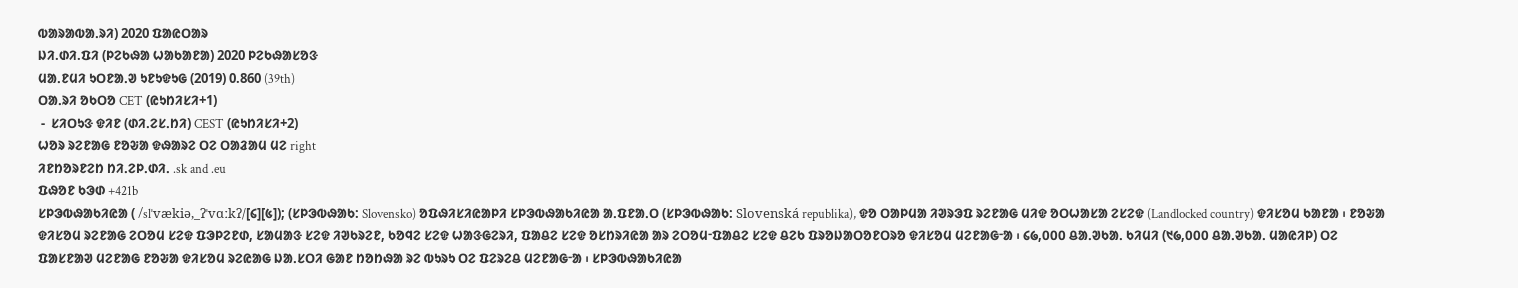ᱵᱟᱨᱟᱵᱟᱹᱨᱤ) 2020 ᱯᱟᱭᱛᱟᱨ
ᱡᱤ.ᱰᱤ.ᱯᱤ (ᱞᱮᱠᱷᱟ ᱦᱟᱠᱟᱱᱟ) 2020 ᱞᱮᱠᱷᱟᱥᱚᱝ
ᱢᱟᱹᱱᱢᱤ ᱩᱛᱱᱟᱹᱣ ᱩᱱᱩᱫᱩᱜ (2019) 0.860 (39th)
ᱛᱟᱹᱨᱤ ᱚᱠᱛᱚ CET (ᱭᱩᱴᱤᱥᱤ+1)
 -  ᱥᱤᱛᱩᱝ ᱫᱤᱱ (ᱰᱤᱹᱮᱥᱹᱴᱤ) CEST (ᱭᱩᱴᱤᱥᱤ+2)
ᱦᱚᱨ ᱨᱮᱱᱟᱜ ᱱᱚᱶᱟ ᱫᱷᱟᱨᱮ ᱛᱮ ᱛᱟᱲᱟᱢ ᱢᱮ right
ᱤᱱᱴᱚᱨᱱᱮᱴ ᱴᱤᱹᱮᱞᱹᱰᱤᱹ .sk and .eu
ᱯᱷᱚᱱ ᱠᱳᱰ +421b
ᱥᱞᱳᱵᱷᱟᱠᱤᱭᱟ ( /slˈvækiə,_ʔˈvɑːkʔ/[᱔][᱕]); (ᱥᱞᱳᱵᱷᱟᱠ: Slovensko) ᱚᱯᱷᱤᱥᱤᱭᱟᱞᱤ ᱥᱞᱳᱵᱷᱟᱠᱤᱭᱟ ᱟᱹᱯᱱᱟᱹᱛ (ᱥᱞᱳᱵᱷᱟᱠ: Slovenská republika), ᱫᱚ ᱛᱟᱞᱢᱟ ᱤᱣᱨᱳᱯ ᱨᱮᱱᱟᱜ ᱢᱤᱫ ᱚᱛᱦᱟᱥᱟ ᱮᱥᱮᱫ (Landlocked country) ᱫᱤᱥᱚᱢ ᱠᱟᱱᱟ ᱾ ᱱᱚᱶᱟ ᱫᱤᱥᱚᱢ ᱨᱮᱱᱟᱜ ᱮᱛᱚᱢ ᱥᱮᱫ ᱯᱳᱞᱮᱱᱰ, ᱥᱟᱢᱟᱝ ᱥᱮᱫ ᱤᱣᱠᱨᱮᱱ, ᱠᱚᱧᱮ ᱥᱮᱫ ᱦᱟᱝᱜᱮᱨᱤ, ᱯᱟᱪᱮ ᱥᱮᱫ ᱚᱥᱴᱨᱤᱭᱟ ᱟᱨ ᱮᱛᱚᱢᱼᱯᱟᱪᱮ ᱥᱮᱫ ᱪᱮᱠ ᱯᱨᱚᱡᱟᱛᱚᱱᱛᱨᱚ ᱫᱤᱥᱚᱢ ᱢᱮᱱᱟᱜᱼᱟ ᱾ ᱔᱙,᱐᱐᱐ ᱪᱟᱹᱣᱠᱟᱹ ᱠᱤᱢᱤ (᱑᱙,᱐᱐᱐ ᱪᱟᱹᱣᱠᱟᱹ ᱢᱟᱭᱤᱞ) ᱛᱮ ᱯᱟᱥᱱᱟᱣ ᱢᱮᱱᱟᱜ ᱱᱚᱶᱟ ᱫᱤᱥᱚᱢ ᱨᱮᱭᱟᱜ ᱡᱟᱹᱥᱛᱤ ᱜᱟᱱ ᱴᱚᱴᱷᱟ ᱨᱮ ᱵᱩᱨᱩ ᱛᱮ ᱯᱮᱨᱮᱪ ᱢᱮᱱᱟᱜᱼᱟ ᱾ ᱥᱞᱳᱵᱷᱟᱠᱤᱭᱟ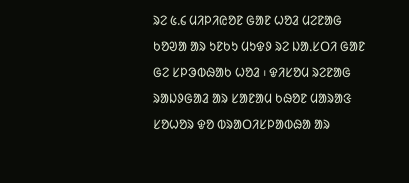ᱨᱮ ᱕.᱔ ᱢᱤᱞᱤᱭᱚᱱ ᱜᱟᱱ ᱦᱚᱲ ᱢᱮᱱᱟᱜ ᱠᱚᱣᱟ ᱟᱨ ᱩᱱᱠᱩ ᱢᱩᱫᱽ ᱨᱮ ᱡᱟᱹᱥᱛᱤ ᱜᱟᱱ ᱜᱮ ᱥᱞᱳᱵᱷᱟᱠ ᱦᱚᱲ ᱾ ᱫᱤᱥᱚᱢ ᱨᱮᱱᱟᱜ ᱨᱟᱡᱽᱜᱟᱲ ᱟᱨ ᱥᱟᱱᱟᱢ ᱠᱷᱚᱱ ᱢᱟᱨᱟᱝ ᱥᱚᱦᱚᱨ ᱫᱚ ᱵᱨᱟᱛᱤᱥᱞᱟᱵᱷᱟ ᱟᱨ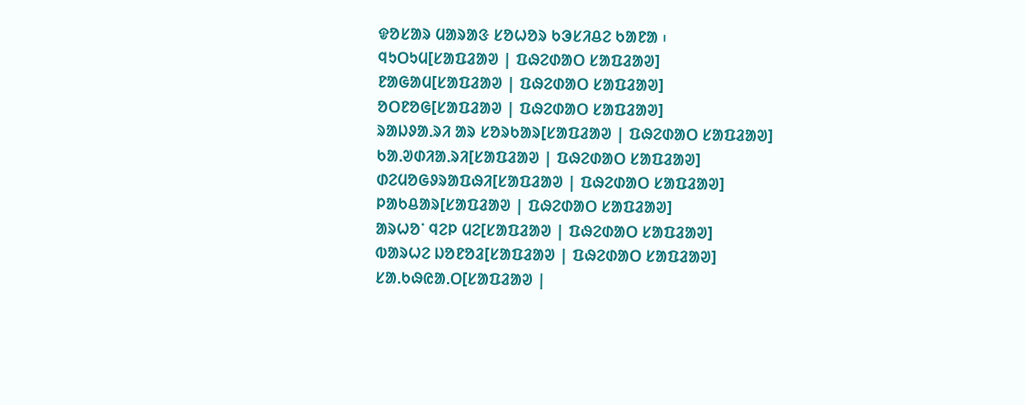ᱫᱚᱥᱟᱨ ᱢᱟᱨᱟᱝ ᱥᱚᱦᱚᱨ ᱠᱳᱥᱤᱪᱮ ᱠᱟᱱᱟ ᱾
ᱧᱩᱛᱩᱢ[ᱥᱟᱯᱲᱟᱣ | ᱯᱷᱮᱰᱟᱛ ᱥᱟᱯᱲᱟᱣ]
ᱱᱟᱜᱟᱢ[ᱥᱟᱯᱲᱟᱣ | ᱯᱷᱮᱰᱟᱛ ᱥᱟᱯᱲᱟᱣ]
ᱚᱛᱱᱚᱜ[ᱥᱟᱯᱲᱟᱣ | ᱯᱷᱮᱰᱟᱛ ᱥᱟᱯᱲᱟᱣ]
ᱨᱟᱡᱽᱟᱹᱨᱤ ᱟᱨ ᱥᱚᱨᱠᱟᱨ[ᱥᱟᱯᱲᱟᱣ | ᱯᱷᱮᱰᱟᱛ ᱥᱟᱯᱲᱟᱣ]
ᱠᱟᱹᱣᱰᱤᱟᱹᱨᱤ[ᱥᱟᱯᱲᱟᱣ | ᱯᱷᱮᱰᱟᱛ ᱥᱟᱯᱲᱟᱣ]
ᱰᱮᱢᱚᱜᱽᱨᱟᱯᱷᱤ[ᱥᱟᱯᱲᱟᱣ | ᱯᱷᱮᱰᱟᱛ ᱥᱟᱯᱲᱟᱣ]
ᱞᱟᱠᱪᱟᱨ[ᱥᱟᱯᱲᱟᱣ | ᱯᱷᱮᱰᱟᱛ ᱥᱟᱯᱲᱟᱣ]
ᱟᱨᱦᱚᱸ ᱧᱮᱞ ᱢᱮ[ᱥᱟᱯᱲᱟᱣ | ᱯᱷᱮᱰᱟᱛ ᱥᱟᱯᱲᱟᱣ]
ᱵᱟᱨᱦᱮ ᱡᱚᱱᱚᱲ[ᱥᱟᱯᱲᱟᱣ | ᱯᱷᱮᱰᱟᱛ ᱥᱟᱯᱲᱟᱣ]
ᱥᱟᱹᱠᱷᱭᱟᱹᱛ[ᱥᱟᱯᱲᱟᱣ |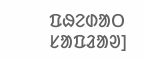ᱯᱷᱮᱰᱟᱛ ᱥᱟᱯᱲᱟᱣ]